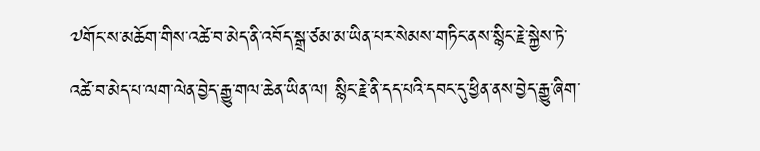༧གོང་ས་མཆོག་གིས་འཚེ་བ་མེད་ནི་འབོད་སྒྲ་ཙམ་མ་ཡིན་པར་སེམས་གཏིང་ནས་སྙིང་རྗེ་སྐྱེས་ཏེ་འཚེ་བ་མེད་པ་ལག་ལེན་བྱེད་རྒྱུ་གལ་ཆེན་ཡིན་ལ། སྙིང་རྗེ་ནི་དད་པའི་དབང་དུ་ཕྱིན་ནས་བྱེད་རྒྱུ་ཞིག་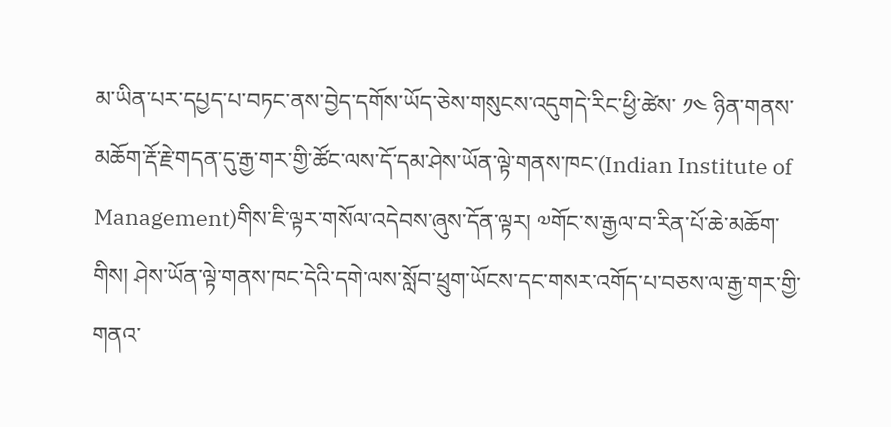མ་ཡིན་པར་དཔྱད་པ་བཏང་ནས་བྱེད་དགོས་ཡོད་ཅེས་གསུངས་འདུགདེ་རིང་ཕྱི་ཚེས་ ༡༤ ཉིན་གནས་མཆོག་རྡོ་རྗེ་གདན་དུ་རྒྱ་གར་གྱི་ཚོང་ལས་དོ་དམ་ཤེས་ཡོན་ལྟེ་གནས་ཁང་(Indian Institute of Management)གིས་ཇི་ལྟར་གསོལ་འདེབས་ཞུས་དོན་ལྟར། ༧གོང་ས་རྒྱལ་བ་རིན་པོ་ཆེ་མཆོག་གིས། ཤེས་ཡོན་ལྟེ་གནས་ཁང་དེའི་དགེ་ལས་སློབ་ཕྲུག་ཡོངས་དང་གསར་འགོད་པ་བཅས་ལ་རྒྱ་གར་གྱི་གནའ་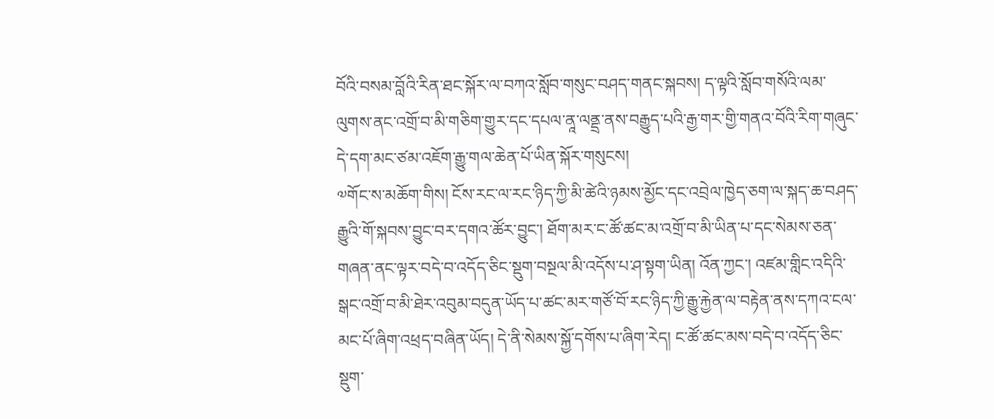བོའི་བསམ་བློའི་རིན་ཐང་སྐོར་ལ་བཀའ་སློབ་གསུང་བཤད་གནང་སྐབས། ད་ལྟའི་སློབ་གསོའི་ལམ་ལུགས་ནང་འགྲོ་བ་མི་གཅིག་གྱུར་དང་དཔལ་ནཱ་ལནྡྲ་ནས་བརྒྱུད་པའི་རྒྱ་གར་གྱི་གནའ་བོའི་རིག་གཞུང་དེ་དག་མང་ཙམ་འཇོག་རྒྱུ་གལ་ཆེན་པོ་ཡིན་སྐོར་གསུངས།
༧གོང་ས་མཆོག་གིས། ངོས་རང་ལ་རང་ཉིད་ཀྱི་མི་ཚེའི་ཉམས་མྱོང་དང་འབྲེལ་ཁྱེད་ཅག་ལ་སྐད་ཆ་བཤད་རྒྱུའི་གོ་སྐབས་བྱུང་བར་དགའ་ཚོར་བྱུང་། ཐོག་མར་ང་ཚོ་ཚང་མ་འགྲོ་བ་མི་ཡིན་པ་དང་སེམས་ཅན་གཞན་ནང་ལྟར་བདེ་བ་འདོད་ཅིང་སྡུག་བསྔལ་མི་འདོས་པ་ཤ་སྟག་ཡིན། འོན་ཀྱང་། འཛམ་གླིང་འདིའི་སྒང་འགྲོ་བ་མི་ཐེར་འབུམ་བདུན་ཡོད་པ་ཚང་མར་གཙོ་བོ་རང་ཉིད་ཀྱི་རྒྱུ་རྐྱེན་ལ་བརྟེན་ནས་དཀའ་ངལ་མང་པོ་ཞིག་འཕྲད་བཞིན་ཡོད། དེ་ནི་སེམས་སྐྱོ་དགོས་པ་ཞིག་རེད། ང་ཚོ་ཚང་མས་བདེ་བ་འདོད་ཅིང་སྡུག་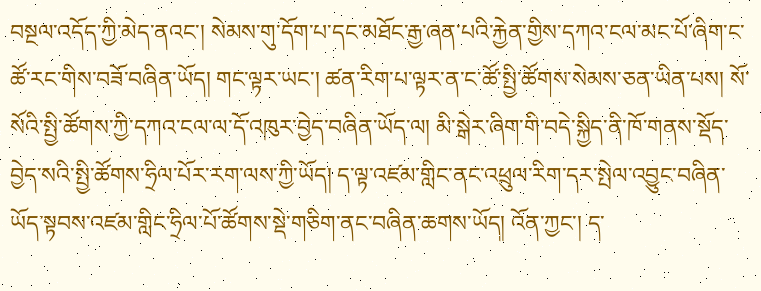བསྔལ་འདོད་ཀྱི་མེད་ནའང་། སེམས་གུ་དོག་པ་དང་མཐོང་རྒྱ་ཞན་པའི་རྐྱེན་གྱིས་དཀའ་ངལ་མང་པོ་ཞིག་ང་ཚོ་རང་གིས་བཟོ་བཞིན་ཡོད། གང་ལྟར་ཡང་། ཚན་རིག་པ་ལྟར་ན་ང་ཚོ་སྤྱི་ཚོགས་སེམས་ཅན་ཡིན་པས། སོ་སོའི་སྤྱི་ཚོགས་ཀྱི་དཀའ་ངལ་ལ་དོ་འཁུར་བྱེད་བཞིན་ཡོད་ལ། མི་སྒེར་ཞིག་གི་བདེ་སྐྱིད་ནི་ཁོ་གནས་སྡོད་བྱེད་སའི་སྤྱི་ཚོགས་ཧྲིལ་པོར་རག་ལས་ཀྱི་ཡོད། ད་ལྟ་འཛམ་གླིང་ནང་འཕྲུལ་རིག་དར་སྤེལ་འབྱུང་བཞིན་ཡོད་སྟབས་འཛམ་གླིང་ཧྲིལ་པོ་ཚོགས་སྡེ་གཅིག་ནང་བཞིན་ཆགས་ཡོད། འོན་ཀྱང་། ད་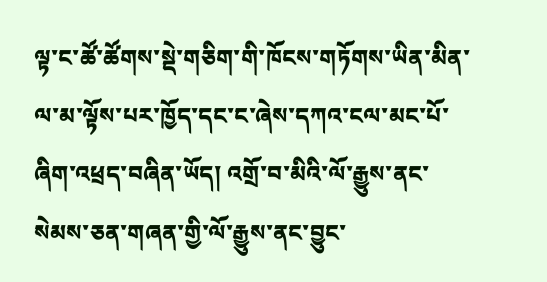ལྟ་ང་ཚོ་ཚོགས་སྡེ་གཅིག་གི་ཁོངས་གཏོགས་ཡིན་མིན་ལ་མ་ལྟོས་པར་ཁྱོད་དང་ང་ཞེས་དཀའ་ངལ་མང་པོ་ཞིག་འཕྲད་བཞིན་ཡོད། འགྲོ་བ་མིའི་ལོ་རྒྱུས་ནང་སེམས་ཅན་གཞན་གྱི་ལོ་རྒྱུས་ནང་བྱུང་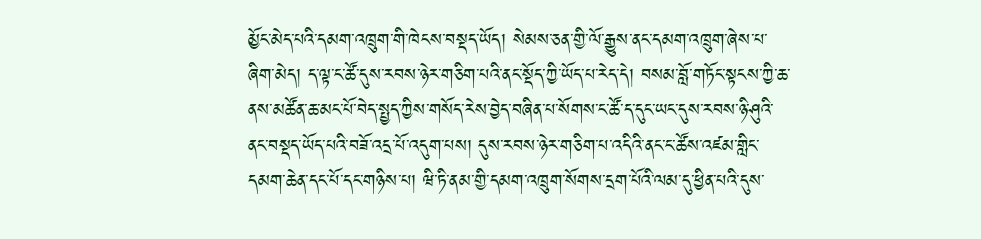མྱོང་མེད་པའི་དམག་འཁྲུག་གི་ཁེངས་བསྡད་ཡོད། སེམས་ཅན་གྱི་ལོ་རྒྱུས་ནང་དམག་འཁྲུག་ཞེས་པ་ཞིག་མེད། ད་ལྟ་ང་ཚོ་དུས་རབས་ཉེར་གཅིག་པའི་ནང་སྡོད་ཀྱི་ཡོད་པ་རེད་དེ། བསམ་བློ་གཏོང་སྟངས་ཀྱི་ཆ་ནས་མཚོན་ཆ་མང་པོ་བེད་སྤྱད་ཀྱིས་གསོད་རེས་བྱེད་བཞིན་པ་སོགས་ང་ཚོ་ད་དུང་ཡང་དུས་རབས་ཉི་ཤུའི་ནང་བསྡད་ཡོད་པའི་བཟོ་འདྲ་པོ་འདུག་པས། དུས་རབས་ཉེར་གཅིག་པ་འདིའི་ནང་ང་ཚོས་འཛམ་གླིང་དམག་ཆེན་དང་པོ་དང་གཉིས་པ། ཝི་ཏི་ནམ་གྱི་དམག་འཁྲུག་སོགས་དྲག་པོའི་ལམ་དུ་ཕྱིན་པའི་དུས་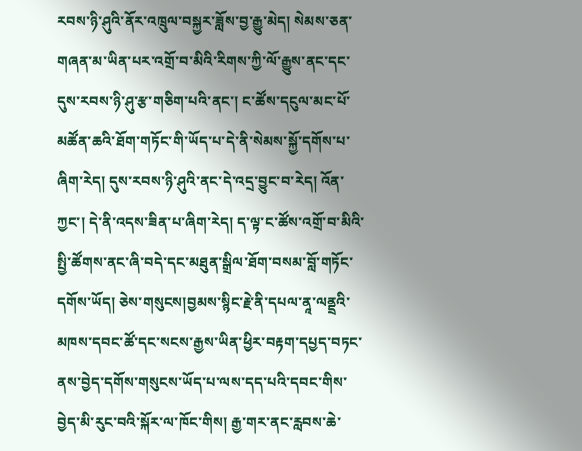རབས་ཉི་ཤུའི་ནོར་འཁྲུལ་བསྐྱར་ཟློས་བྱ་རྒྱུ་མེད། སེམས་ཅན་གཞན་མ་ཡིན་པར་འགྲོ་བ་མིའི་རིགས་ཀྱི་ལོ་རྒྱུས་ནང་དང་དུས་རབས་ཉི་ཤུ་རྩ་གཅིག་པའི་ནང་། ང་ཚོས་དངུལ་མང་པོ་མཚོན་ཆའི་ཐོག་གཏོང་གི་ཡོད་པ་དེ་ནི་སེམས་སྐྱོ་དགོས་པ་ཞིག་རེད། དུས་རབས་ཉི་ཤུའི་ནང་དེ་འདྲ་བྱུང་བ་རེད། འོན་ཀྱང་། དེ་ནི་འདས་ཟིན་པ་ཞིག་རེད། ད་ལྟ་ང་ཚོས་འགྲོ་བ་མིའི་སྤྱི་ཚོགས་ནང་ཞི་བདེ་དང་མཐུན་སྒྲིལ་ཐོག་བསམ་བློ་གཏོང་དགོས་ཡོད། ཅེས་གསུངས།བྱམས་སྙིང་རྗེ་ནི་དཔལ་ནཱ་ལནྡྲའི་མཁས་དབང་ཚོ་དང་སངས་རྒྱས་ཡིན་ཕྱིར་བརྟག་དཔྱད་བཏང་ནས་བྱེད་དགོས་གསུངས་ཡོད་པ་ལས་དད་པའི་དབང་གིས་བྱེད་མི་རུང་བའི་སྐོར་ལ་ཁོང་གིས། རྒྱ་གར་ནང་རླབས་ཆེ་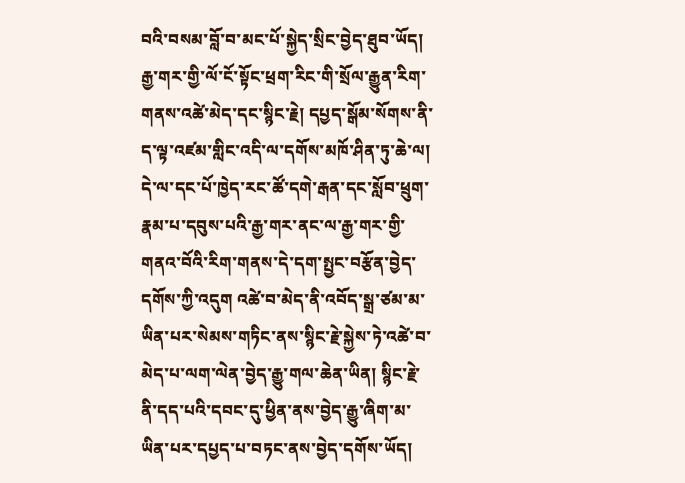བའི་བསམ་བློ་བ་མང་པོ་སྐྱེད་སྲིང་བྱེད་ཐུབ་ཡོད། རྒྱ་གར་གྱི་ལོ་ངོ་སྟོང་ཕྲག་རིང་གི་སྲོལ་རྒྱུན་རིག་གནས་འཚེ་མེད་དང་སྙིང་རྗེ། དཔྱད་སྒོམ་སོགས་ནི་ད་ལྟ་འཛམ་གླིང་འདི་ལ་དགོས་མཁོ་ཤིན་ཏུ་ཆེ་ལ། དེ་ལ་དང་པོ་ཁྱེད་རང་ཚོ་དགེ་རྒན་དང་སློབ་ཕྲུག་རྣམ་པ་དབུས་པའི་རྒྱ་གར་ནང་ལ་རྒྱ་གར་གྱི་གནའ་བོའི་རིག་གནས་དེ་དག་སྤྱང་བརྩོན་བྱེད་དགོས་ཀྱི་འདུག འཚེ་བ་མེད་ནི་འབོད་སྒྲ་ཙམ་མ་ཡིན་པར་སེམས་གཏིང་ནས་སྙིང་རྗེ་སྐྱེས་ཏེ་འཚེ་བ་མེད་པ་ལག་ལེན་བྱེད་རྒྱུ་གལ་ཆེན་ཡིན། སྙིང་རྗེ་ནི་དད་པའི་དབང་དུ་ཕྱིན་ནས་བྱེད་རྒྱུ་ཞིག་མ་ཡིན་པར་དཔྱད་པ་བཏང་ནས་བྱེད་དགོས་ཡོད།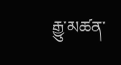རྒྱུ་མཚན་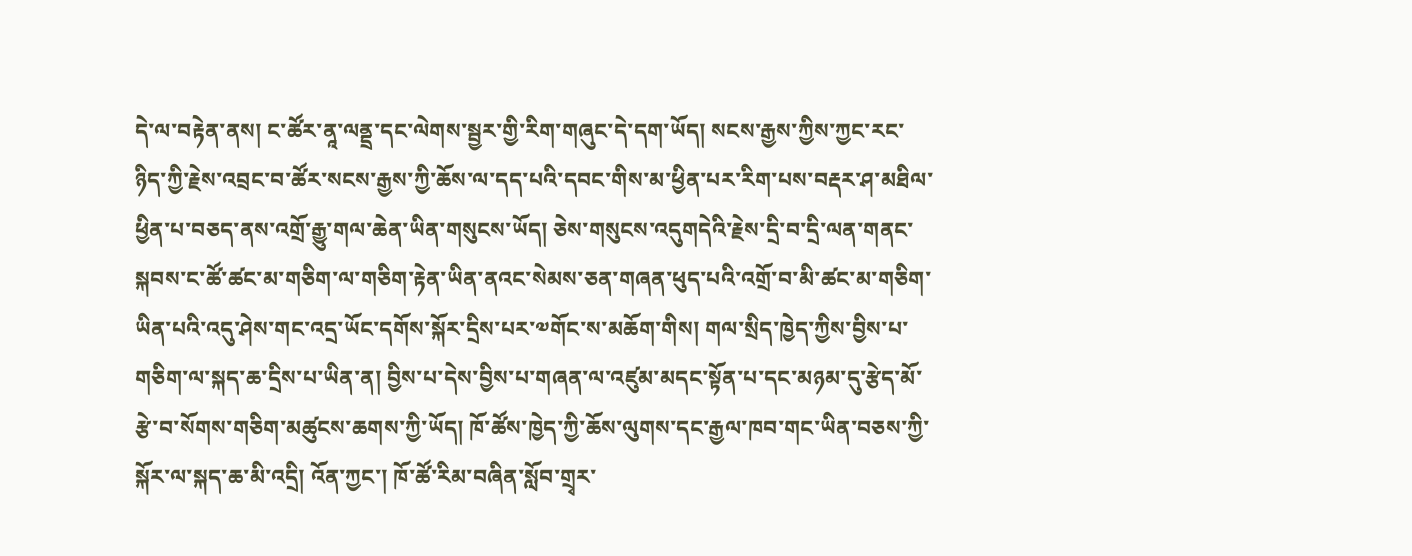དེ་ལ་བརྟེན་ནས། ང་ཚོར་ནཱ་ལནྡྲ་དང་ལེགས་སྦྱར་གྱི་རིག་གཞུང་དེ་དག་ཡོད། སངས་རྒྱས་ཀྱིས་ཀྱང་རང་ཉིད་ཀྱི་རྗེས་འབྲང་བ་ཚོར་སངས་རྒྱས་ཀྱི་ཆོས་ལ་དད་པའི་དབང་གིས་མ་ཕྱིན་པར་རིག་པས་བརྡར་ཤ་མཐིལ་ཕྱིན་པ་བཅད་ནས་འགྲོ་རྒྱུ་གལ་ཆེན་ཡིན་གསུངས་ཡོད། ཅེས་གསུངས་འདུགདེའི་རྗེས་དྲི་བ་དྲི་ལན་གནང་སྐབས་ང་ཚོ་ཚང་མ་གཅིག་ལ་གཅིག་རྟེན་ཡིན་ནའང་སེམས་ཅན་གཞན་ཕུད་པའི་འགྲོ་བ་མི་ཚང་མ་གཅིག་ཡིན་པའི་འདུ་ཤེས་གང་འདྲ་ཡོང་དགོས་སྐོར་དྲིས་པར་༧གོང་ས་མཆོག་གིས། གལ་སྲིད་ཁྱེད་ཀྱིས་བྱིས་པ་གཅིག་ལ་སྐད་ཆ་དྲིས་པ་ཡིན་ན། བྱིས་པ་དེས་བྱིས་པ་གཞན་ལ་འཛུམ་མདང་སྟོན་པ་དང་མཉམ་དུ་རྩེད་མོ་རྩེ་བ་སོགས་གཅིག་མཚུངས་ཆགས་ཀྱི་ཡོད། ཁོ་ཚོས་ཁྱེད་ཀྱི་ཆོས་ལུགས་དང་རྒྱལ་ཁབ་གང་ཡིན་བཅས་ཀྱི་སྐོར་ལ་སྐད་ཆ་མི་འདྲི། འོན་ཀྱང་། ཁོ་ཚོ་རིམ་བཞིན་སློབ་གྲྭར་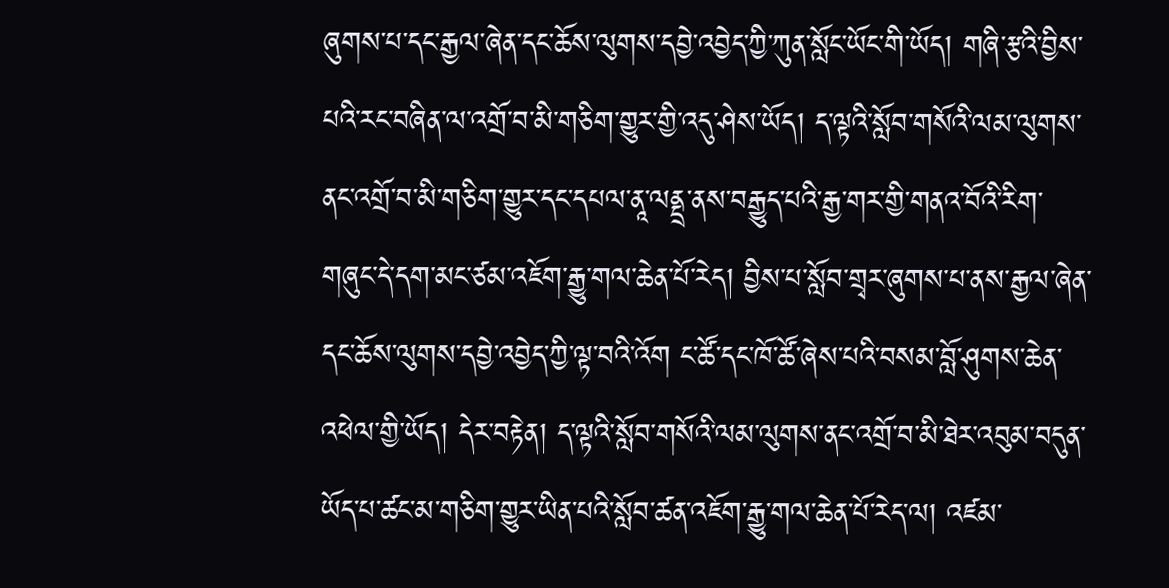ཞུགས་པ་དང་རྒྱལ་ཞེན་དང་ཆོས་ལུགས་དབྱེ་འབྱེད་ཀྱི་ཀུན་སློང་ཡོང་གི་ཡོད། གཞི་རྩའི་བྱིས་པའི་རང་བཞིན་ལ་འགྲོ་བ་མི་གཅིག་གྱུར་གྱི་འདུ་ཤེས་ཡོད། ད་ལྟའི་སློབ་གསོའི་ལམ་ལུགས་ནང་འགྲོ་བ་མི་གཅིག་གྱུར་དང་དཔལ་ནཱ་ལནྡྲ་ནས་བརྒྱུད་པའི་རྒྱ་གར་གྱི་གནའ་བོའི་རིག་གཞུང་དེ་དག་མང་ཙམ་འཇོག་རྒྱུ་གལ་ཆེན་པོ་རེད། བྱིས་པ་སློབ་གྲྭར་ཞུགས་པ་ནས་རྒྱལ་ཞེན་དང་ཆོས་ལུགས་དབྱེ་འབྱེད་ཀྱི་ལྟ་བའི་འོག ང་ཚོ་དང་ཁོ་ཚོ་ཞེས་པའི་བསམ་བློ་ཤུགས་ཆེན་འཕེལ་གྱི་ཡོད། དེར་བརྟེན། ད་ལྟའི་སློབ་གསོའི་ལམ་ལུགས་ནང་འགྲོ་བ་མི་ཐེར་འབུམ་བདུན་ཡོད་པ་ཚང་མ་གཅིག་གྱུར་ཡིན་པའི་སློབ་ཚན་འཇོག་རྒྱུ་གལ་ཆེན་པོ་རེད་ལ། འཛམ་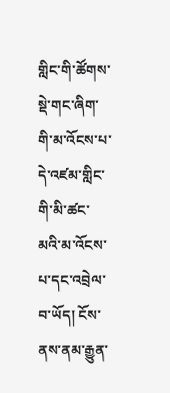གླིང་གི་ཚོགས་སྡེ་གང་ཞིག་གི་མ་འོངས་པ་དེ་འཛམ་གླིང་གི་མི་ཚང་མའི་མ་འོངས་པ་དང་འབྲེལ་བ་ཡོད། ངོས་ནས་ནམ་རྒྱུན་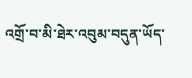འགྲོ་བ་མི་ཐེར་འབུམ་བདུན་ཡོད་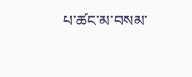པ་ཚང་མ་བསམ་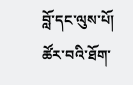བློ་དང་ལུས་པོ། ཚོར་བའི་ཐོག་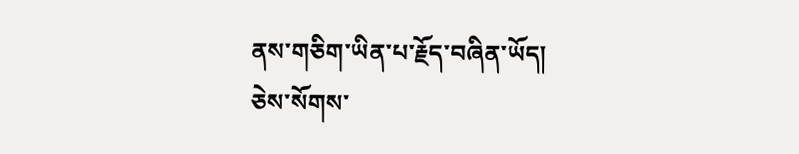ནས་གཅིག་ཡིན་པ་རྗོད་བཞིན་ཡོད། ཅེས་སོགས་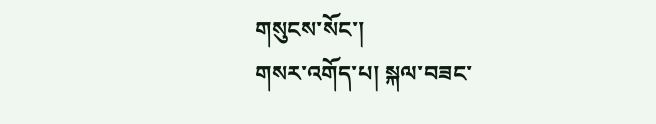གསུངས་སོང་།
གསར་འགོད་པ། སྐལ་བཟང་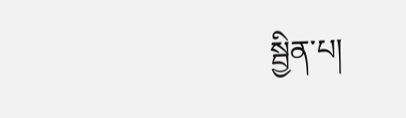སྦྱིན་པ།